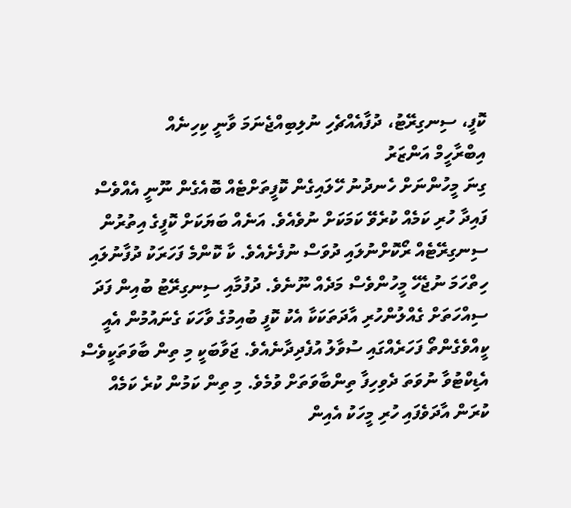ކޮފީ، ސިނގިރޭޓު، ދުފާއެއްޗެހި ނުލިބިއްޖެނަމަ ވާނީ ކިހިނެއް
އިބްރާހީމް އަންޒަރު
ގިނަ މީހުންނަށް ހެނދުނު ހޭލައިގެން ކޮފީތަށްޓެއް ބޮއެގެން ނޫނީ އެއްވެސް ފައިދާ ހުރި ކަމެއް ކުރެވޭ ކަމަކަށް ނުވެއެވެ. އަނެއް ބަޔަކަށް ކޮފީގެ އިތުރުން ސިނގިރޭޓެއް ރޯކޮށްނުލައި ދުވަސް ނުފެށެއެވެ. ކާ ކޮންމެ ފަހަރަކު ދުފާނުލައި ހިތްހަމަ ނުޖެހޭ މީހުންވެސް މަދެއް ނޫނެވެ. ދުފުމާއި ސިނގިރޭޓު ބުއިން ފަދަ ސިއްހަތަށް ގެއްލުންހުރި އާދަތަކަކާ އެކު ކޮފީ ބުއިމުގެ ވާހަކަ ގެނައުމުން އެއީ ކީއްވެގެންތޯ ފަހަރެއްގައި ސުވާލު އުފެދިދާނެއެވެ. ޖަވާބަކީ މި ތިން ބާވަތަކީވެސް އެޑިކްޓުވާ ނުވަތަ ދެވިހިފާ ތިންބާވަތަށް ވުމެވެ. މި ތިން ކަމުން ކުރެ ކަމެއް ކުރަން އާދަވެފައި ހުރި މީހަކު އެއިން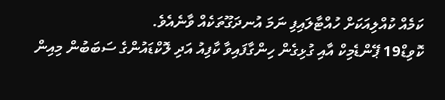ކަމެއް ކުއްލިއަކަށް ހުއްޓާލައިފި ނަމަ އުނދަގޫތަކެއް ވާނެއެވެ.
ކޮވިޑް19 ޕޭންޑެމިކް އާއި ގުޅިގެން ހިންގާފައިވާ ކާފިއު އަދި ލޮކްޑައުންގެ ސަބަބުން މިއިން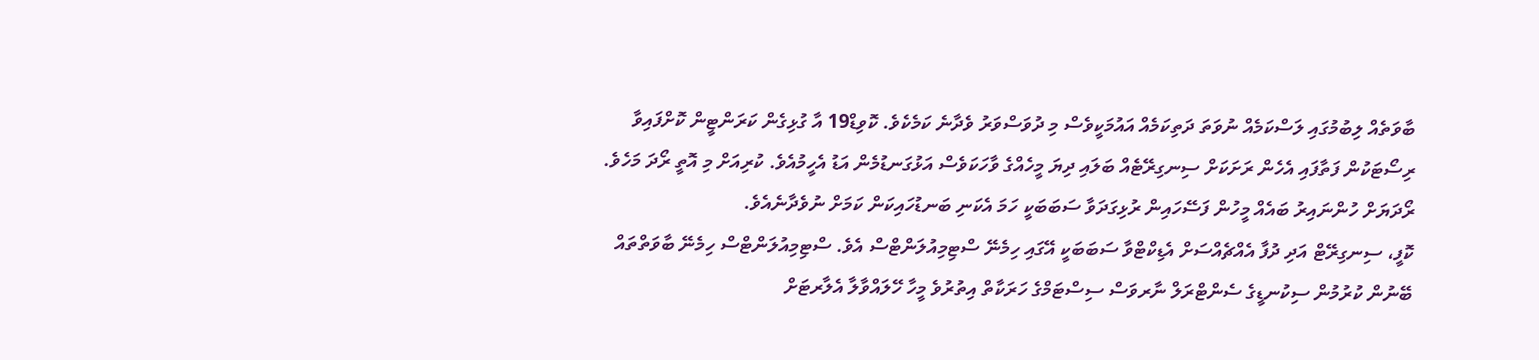ބާވަތެއް ލިބުމުގައި ލަސްކަމެއް ނުވަތަ ދަތިކަމެއް އައުމަކީވެސް މި ދުވަސްވަރު ވެދާނެ ކަމެކެވެ. ކޮވިޑް19 އާ ގުޅިގެން ކަރަންޓީން ކޮށްފައިވާ ރިސޯޓަކުން ފަތާފައި އެހެން ރަށަކަށް ސިނގިރޭޓެއް ބަލައި ދިޔަ މީހެއްގެ ވާހަކަވެސް އަޅުގަނޑުމެން އަޑު އެހީމުއެވެ. ކުރިއަށް މި އޮތީ ރޯދަ މަހެވެ. ރޯދަޔަށް ހުންނައިރު ބައެއް މީހުން ފަސޭހައިން ރުޅިގަދަވާ ސަބަބަކީ ހަމަ އެކަނި ބަނޑުހައިކަން ކަމަށް ނުވެދާނެއެވެ.
ކޮފީ، ސިނގިރޭޓް އަދި ދުފާ އެއްޗެއްސަށް އެޑިކްޓްވާ ސަބަބަކީ އޭގައި ހިމެނޭ ސްޓިމިއުލަންޓްސް އެވެ. ސްޓިމިއުލަންޓްސް ހިމެނޭ ބާވަތްތައް ބޭނުން ކުރުމުން ސިކުނޑީގެ ސެންޓްރަލް ނާރވަސް ސިސްޓަމްގެ ހަރަކާތް އިތުރުވެ މީހާ ހޭލައްވާލާ އެލާރޓަށް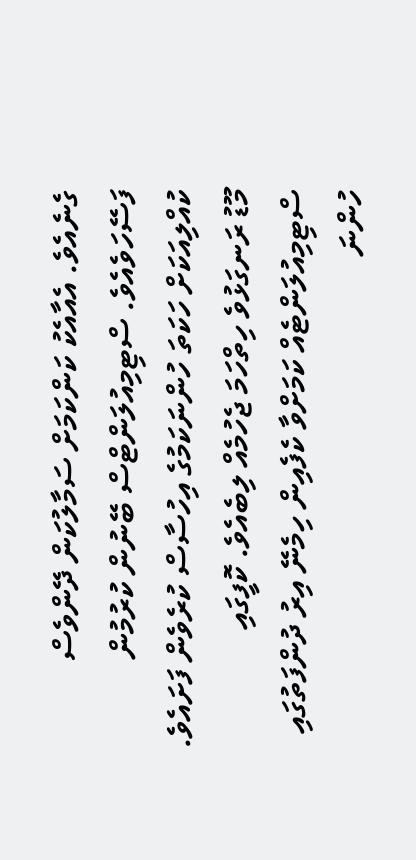ގެނެއެވެ. އެއާއެކު ކަންކަމަށް ސަމާލުކަން ދޭންވެސް ފަސޭހަވެއެވެ. ސްޓިމިއުލަންޓްސް ބޭނުން ކުރުމުން ކުއްލިއަކަށް ހަކަތަ ހުންނަކަމުގެ އިހުސާސް ކުރެވެން ފަށައެވެ. މޫޑު ރަނގަޅުވެ ހިތްހަމަ ޖެހުމެއް ލިބެއެވެ. ކޮފީގައި ސްޓިމިއުލަންޓެއް ކަމަށްވާ ކެފެއިން ހިމެނޭ އިރު ދުންފަތުގައި ހުންނަ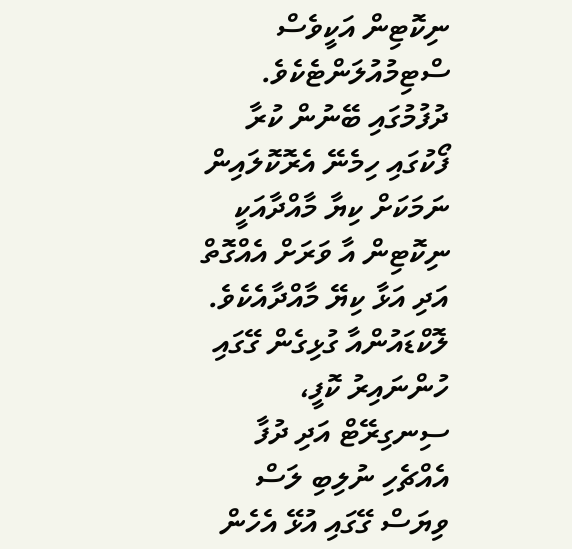ނިކޮޓިން އަކީވެސް ސްޓިމުއުލަންޓެކެވެ. ދުފުމުގައި ބޭނުން ކުރާ ފޯކުގައި ހިމެނޭ އެރޮކޮލައިން ނަމަކަށް ކިޔާ މާއްދާއަކީ ނިކޮޓިން އާ ވަރަށް އެއްގޮތް އަދި އަޅާ ކިޔޭ މާއްދާއެކެވެ.
ލޮކްޑައުންއާ ގުޅިގެން ގޭގައި ހުންނައިރު ކޮފީ، ސިނގިރޭޓް އަދި ދުފާ އެއްޗެހި ނުލިބި ލަސް ވިޔަސް ގޭގައި އުޅޭ އެހެން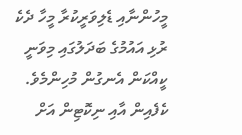މީހުންނާއި ޑެލިވަރީކުރާ މީހާ ދެކެ ރުޅި އައުމުގެ ބަދަލުގައި މިވަނީ ކީއްކަން އެނގުން މުހިންމެވެ. ކެފެއިން އާއި ނިކޮޓިން އަށް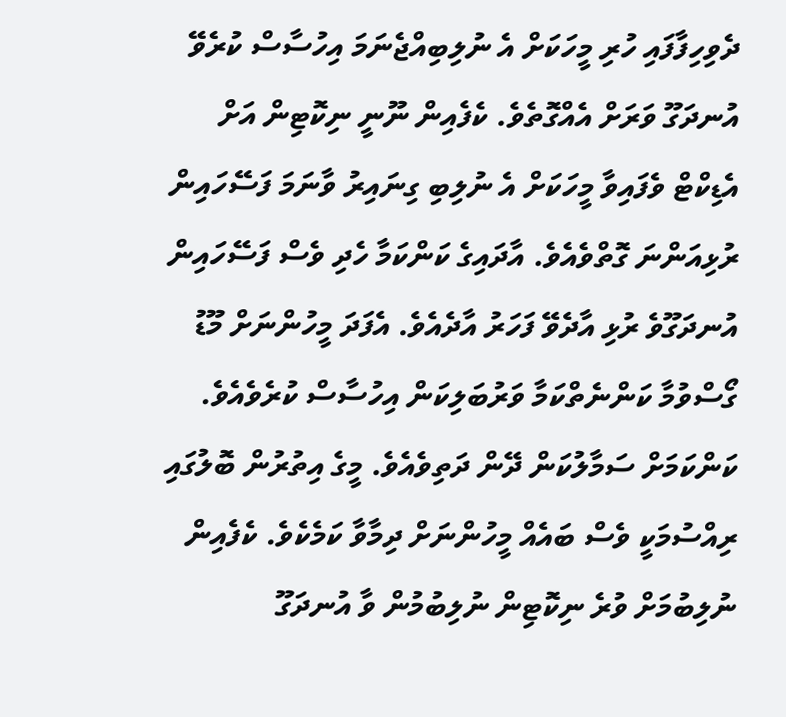ދެވިހިފާފައި ހުރި މީހަކަށް އެ ނުލިބިއްޖެނަމަ އިހުސާސް ކުރެވޭ އުނދަގޫ ވަރަށް އެއްގޮތެވެ. ކެފެއިން ނޫނީ ނިކޮޓިން އަށް އެޑިކްޓް ވެފައިވާ މީހަކަށް އެ ނުލިބި ގިނައިރު ވާނަމަ ފަސޭހައިން ރުޅިއަންނަ ގޮތްވެއެވެ. އާދައިގެ ކަންކަމާ ހެދި ވެސް ފަސޭހައިން އުނދަގޫވެ ރުޅި އާދެވޭ ފަހަރު އާދެއެވެ. އެފަދަ މީހުންނަށް މޫޑު ގޯސްވުމާ ކަންނެތްކަމާ ވަރުބަލިކަން އިހުސާސް ކުރެވެއެވެ. ކަންކަމަށް ސަމާލުކަން ދޭން ދަތިވެއެވެ. މީގެ އިތުރުން ބޮލުގައި ރިއްސުމަކީ ވެސް ބައެއް މީހުންނަށް ދިމާވާ ކަމެކެވެ. ކެފެއިން ނުލިބުމަށް ވުރެ ނިކޮޓިން ނުލިބުމުން ވާ އުނދަގޫ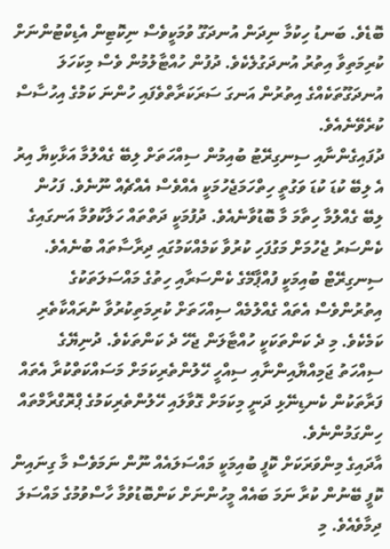ބޮޑެވެ. ބަނޑު ހިކުމާ ނިދަން އުނދަގޫ ވުމަކީވެސް ނިކޮޓިން އެޑިކްޓުންނަށް ކުރިމަތިވާ އިތުރު އުނދަގުލެކެވެ. ދުފުން ހުއްޓާލުމުން ވެސް މިކަހަލަ އުނދަގޫތަކެއްގެ އިތުރުން އަނގަ ސަރަކަރާތްވެފައި ހުންނަ ކަމުގެ އިހުސާސް ކުރެވޭނެއެވެ.
ދުފައިގެންނާއި ސިނގިރޭޓު ބުއިމުން ސިއްހަތަށް ލިބޭ ގެއްލުމާ އަޅާކިޔާ އިރު އެ ލިބޭ ކުޑަ ކުޑަ ވަގުތީ ހިތްހަމަޖެހުމަކީ އެއްވެސް އެއްޗެއް ނޫނެވެ. ފަހުން ލިބޭ ގެއްލުމާ ހިތާމަ މާ ބޮޑުވާނެއެވެ. ދުފުމަކީ ދަތްތައް ހަލާކުވުމާ އަނގައިގެ ކެންސަރު ޖެހުމަށް މަގުފަހި ކުރުވާ ކަމެއްކަމުގައި ދިރާސާތައް ބުނެއެވެ. ސިނގިރޭޓް ބުއިމަކީ ފުއްޕާމޭގެ ކެންސަރާއި ހިތުގެ މައްސަލަތަކުގެ އިތުރުންވެސް އެތައް ގެއްލުމެއް ސިއްހަތަށް ކުރިމަތިކުރުވާ ނުރައްކާތެރި ކަމެކެވެ. މި ދެ ކަންތަކަކީ ހުއްޓާލަން ޖެހޭ ދެ ކަންތަކެވެ. ދުނިޔޭގެ ސިއްހަތު ޖަމިއްޔާއިންނާއި ސިއްހީ ހޭލުންތެރިކަމަށް މަސައްކަތްކުރާ އެތައް ފަރާތަކުން ކެނޑިނޭޅި ދަނީ މިކަމަށް ގޮވާލައި ހޭލުންތެރިކަމުގެ ޕްރޮގްރާމްތައް ހިންގަމުންނެވެ.
އާދައިގެ މިންވަރަކަށް ކޮފީ ބުއިމަކީ މައްސަލައެއް ނޫން ނަމަވެސް މާ ގިނައިން ކޮފީ ބޭނުން ކުރާ ނަމަ ބައެއް މީހުންނަށް ކަންބޮޑުވުމާ ހާސްވުމުގެ މައްސަލަ ދިމާވެއެވެ. މި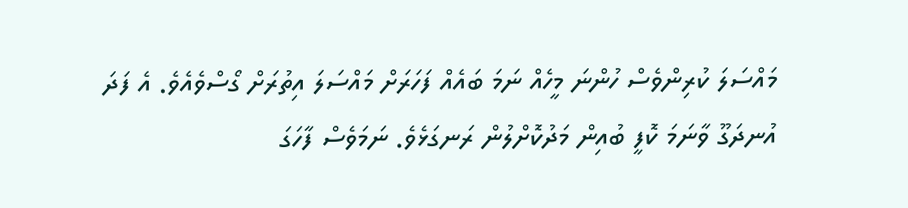މައްސަލަ ކުރިންވެސް ހުންނަ މީހެއް ނަމަ ބައެއް ފަހަރަށް މައްސަލަ އިތުރަށް ގޯސްވެއެވެ. އެ ފަދަ އުނދަގޫ ވާނަމަ ކޮފީ ބުއިން މަދުކޮށްލުން ރަނގަޅެވެ. ނަމަވެސް ފާހަގަ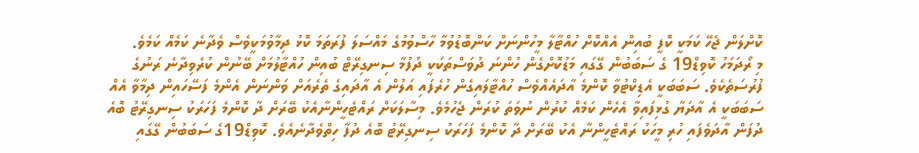ކޮށްލަން ޖެހޭ ކަމަކީ ކޮފީ ބުއިން އެއްކޮށް ހުއްޓާލާ މީހުންނަށް ކަންބޮޑުވުމާ ހާސްވުމުގެ މައްސަލަ ފުރަތަމަ ކޮޅު ދިމާވުމަކީވެސް ވެދާނެ ކަމެއް ކަމެވެ.
މި ރޯދަމަހު ކޮވިޑް19 ގެ ސަބަބުން ގޭގައި މަޑުކޮށްގެން ހުންނަ ދުވަސްތަކަކީ ދުފުމާ ސިނގިރޭޓް ބުއިން ހުއްޓާލުމަށް ބޭނުން ކުރެވިދާނެ ރަނުގެ ފުރުސަތެކެވެ. ސަބަބަކީ އެޑިކްޓުވާ ކޮންމެ އާދައެއްވެސް ހުއްޓާލައިގެން ހުރެފައި އަލުން އެ އާދައިގެ ތެރެއަށް ވަންނަން އެންމެ ފަސޭހައިން ދިމާވާ އެއް ސަބަބަކީ އެ އާދަޔާ ގުޅިފައިވާ އެހެން ކަމެއް ކުރުން ނުވަތަ ކުރަން ޖެހުމެވެ. މިސާލަކަށް ރައްޓެހީންނާއެކު ބޭރަށް ދާ ކޮންމެ ފަހަރަކު ސިނގިރޭޓު ބޮއެ ދުފަން އާދަވެފައި ހުރި މީހަކު ރައްޓެހީންނާ އެކު ބޭރަށް ދާ ކޮންމެ ފަހަރަކު ސިނގިރޭޓު ބޮއެ ދުފާ ހިތްވެދާނެއެވެ. ކޮވިޑް19ގެ ސަބަބުން ގޭގައި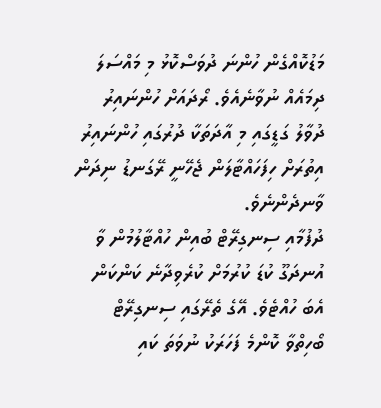މަޑުކޮއްގެން ހުންނަ ދުވަސްކޮޅު މި މައްސަލަ ދިމައެއް ނުވާނެއެވެ. ރޯދައަށް ހުންނައިރު ދުވާލު ގަޑީގައި މި އާދަތަކާ ދުރުގައި ހުންނައިރު އިތުރަށް ހިފަހައްޓާލަން ޖެހޭނީ ރޭގަނޑު ނިދަން ވާނދެންނެވެ.
ދުފުމާއި ސިނގިރޭޓް ބުއިން ހުއްޓާލުމުން ވާ އުނދަގޫ ކުޑަ ކުރުމަށް ކުރެވިދާނެ ކަންކަން އެބަ ހުއްޓެވެ. އޭގެ ތެރޭގައި ސިނގިރޭޓް ބޯހިތްވާ ކޮންމެ ފަހަރަކު ނުވަތަ ކައި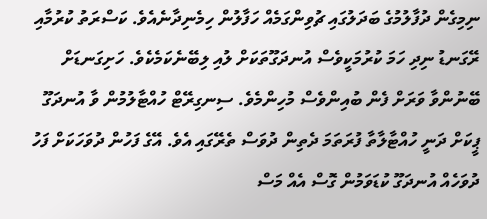ނިމިގެން ދުފާލުމުގެ ބަދަލުގައި ޗުވިންގަމެއް ހަފާލުން ހިމެނިދާނެއެވެ. ކަސްރަތު ކުރުމާއި ރޭގަނޑު ނިދި ހަމަ ކުރުމަކީވެސް އުނދަގޫތަކަށް ލުއި ލިބޭނެކަމެކެވެ. ހަށިގަނޑަށް ބޭނުންވާ ވަރަށް ފެން ބުއިންވެސް މުހިންމެވެ. ސިނގިރޭޓް ހުއްޓާލުމުން ވާ އުނދަގޫ ޕީކަށް ދަނީ ހުއްޓާލާތާ ފުރަތަމަ ދެތިން ދުވަސް ތެރޭގައި އެވެ. އޭގެ ފަހުން ދުވަހަކަށް ފަހު ދުވަހެއް އުނދަގޫ ކުޑަވަމުން ގޮސް އެއް މަސް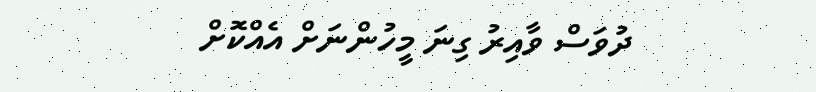ދުވަސް ވާއިރު ގިނަ މީހުންނަށް އެއްކޮށް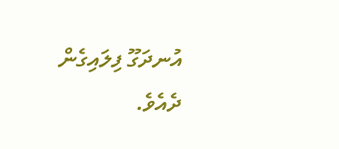އުނދަގޫ ފިލައިގެން ދެއެވެ.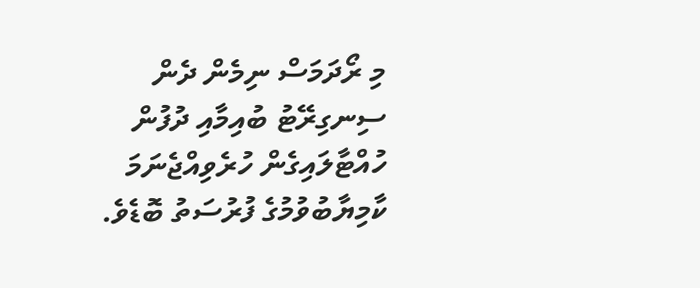މި ރޯދަމަސް ނިމެން ދެން ސިނގިރޭޓު ބުއިމާއި ދުފުން ހުއްޓާލައިގެން ހުރެވިއްޖެނަމަ ކާމިޔާބުވުމުގެ ފުރުސަތު ބޮޑެވެ.